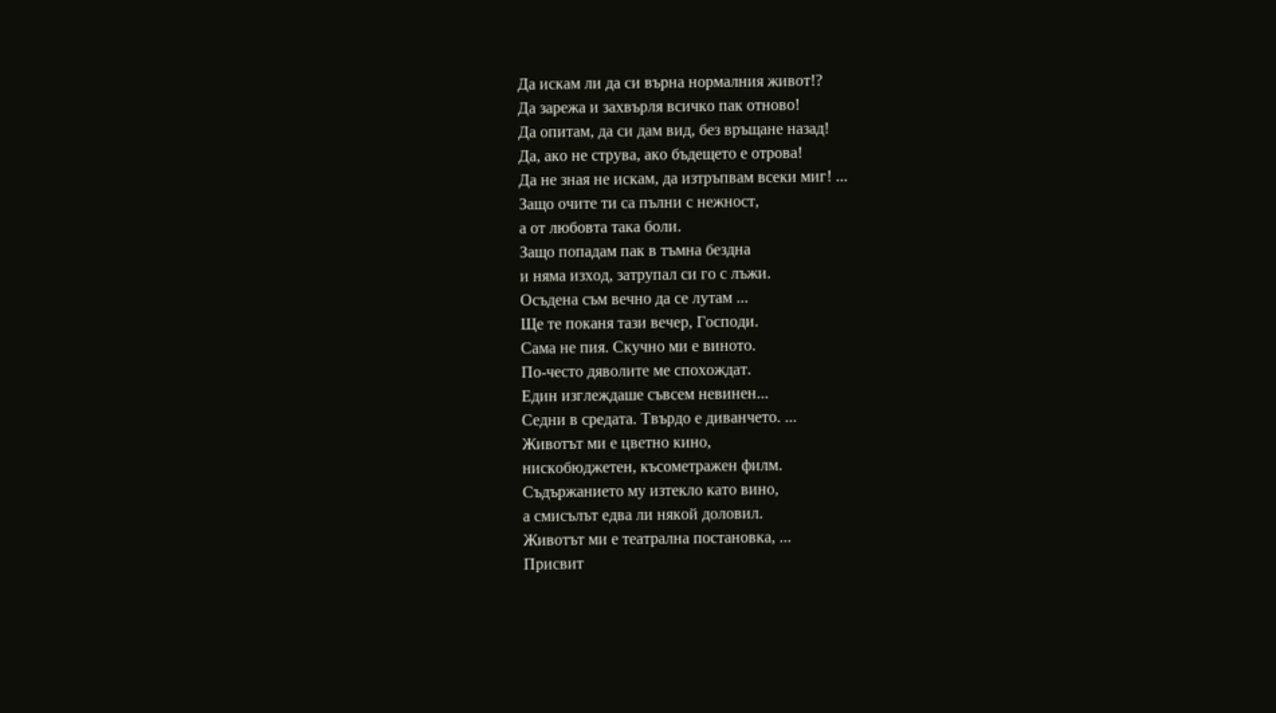Да искам ли да си върна нормалния живот!?
Да зарежа и захвърля всичко пак отново!
Да опитам, да си дам вид, без връщане назад!
Да, ако не струва, ако бъдещето е отрова!
Да не зная не искам, да изтръпвам всеки миг! ...
Защо очите ти са пълни с нежност,
а от любовта така боли.
Защо попадам пак в тъмна бездна
и няма изход, затрупал си го с лъжи.
Осъдена съм вечно да се лутам ...
Ще те поканя тази вечер, Господи.
Сама не пия. Скучно ми е виното.
По-често дяволите ме спохождат.
Един изглеждаше съвсем невинен...
Седни в средата. Твърдо е диванчето. ...
Животът ми е цветно кино,
нискобюджетен, късометражен филм.
Съдържанието му изтекло като вино,
а смисълът едва ли някой доловил.
Животът ми е театрална постановка, ...
Присвит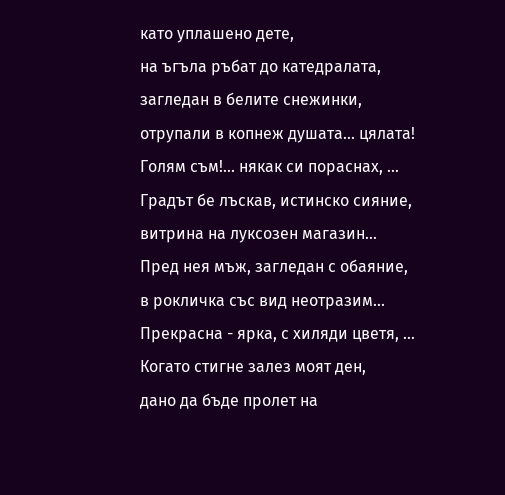като уплашено дете,
на ъгъла ръбат до катедралата,
загледан в белите снежинки,
отрупали в копнеж душата... цялата!
Голям съм!... някак си пораснах, ...
Градът бе лъскав, истинско сияние,
витрина на луксозен магазин...
Пред нея мъж, загледан с обаяние,
в рокличка със вид неотразим...
Прекрасна - ярка, с хиляди цветя, ...
Когато стигне залез моят ден,
дано да бъде пролет на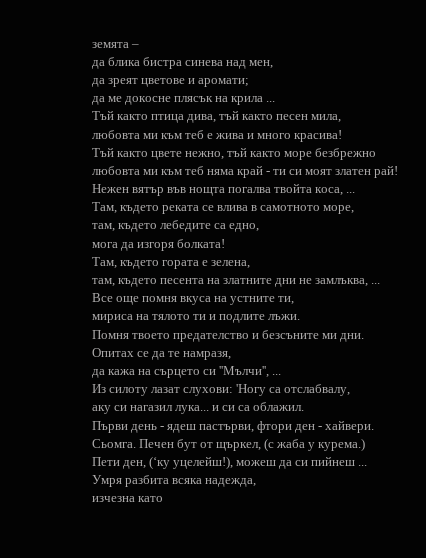земята –
да блика бистра синева над мен,
да зреят цветове и аромати;
да ме докосне плясък на крила ...
Тъй както птица дива, тъй както песен мила,
любовта ми към теб е жива и много красива!
Тъй както цвете нежно, тъй както море безбрежно
любовта ми към теб няма край - ти си моят златен рай!
Нежен вятър във нощта погалва твойта коса, ...
Там, където реката се влива в самотното море,
там, където лебедите са едно,
мога да изгоря болката!
Там, където гората е зелена,
там, където песента на златните дни не замлъква, ...
Все още помня вкуса на устните ти,
мириса на тялото ти и подлите лъжи.
Помня твоето предателство и безсъните ми дни.
Опитах се да те намразя,
да кажа на сърцето си ''Мълчи'', ...
Из силоту лазат слухови: 'Ногу са отслабвалу,
аку си нагазил лука... и си са облажил.
Първи день - ядеш пастърви, фтори ден - хайвери.
Сьомга. Печен бут от щъркел, (с жаба у курема.)
Пети ден, (‘ку уцелейш!), можеш да си пийнеш ...
Умря разбита всяка надежда,
изчезна като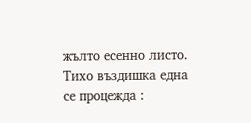жълто есенно листо.
Тихо въздишка една се процежда :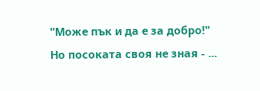"Може пък и да е за добро!"
Но посоката своя не зная - ...